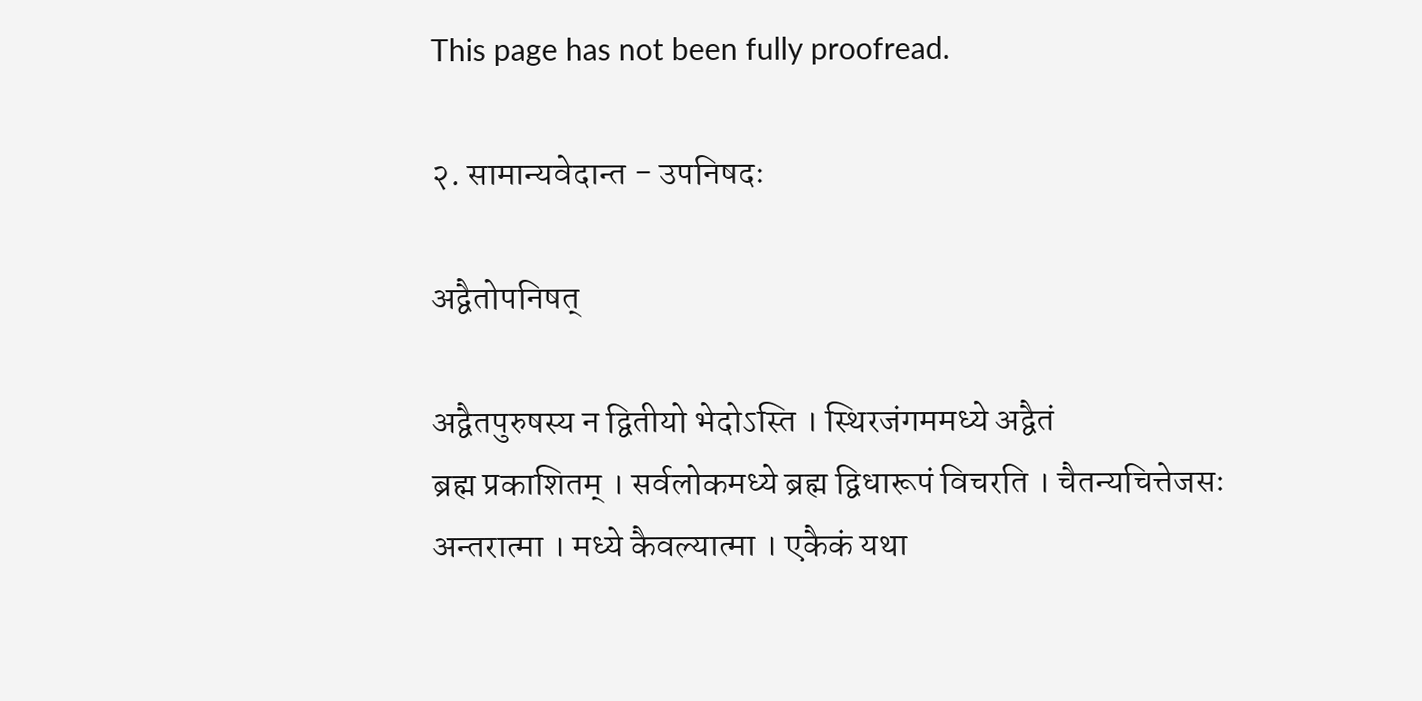This page has not been fully proofread.

२. सामान्यवेदान्त - उपनिषदः

अद्वैतोपनिषत्

अद्वैतपुरुषस्य न द्वितीयो भेदोऽस्ति । स्थिरजंगममध्ये अद्वैतं
ब्रह्म प्रकाशितम् । सर्वलोकमध्ये ब्रह्म द्विधारूपं विचरति । चैतन्यचित्तेजसः
अन्तरात्मा । मध्ये कैवल्यात्मा । एकैकं यथा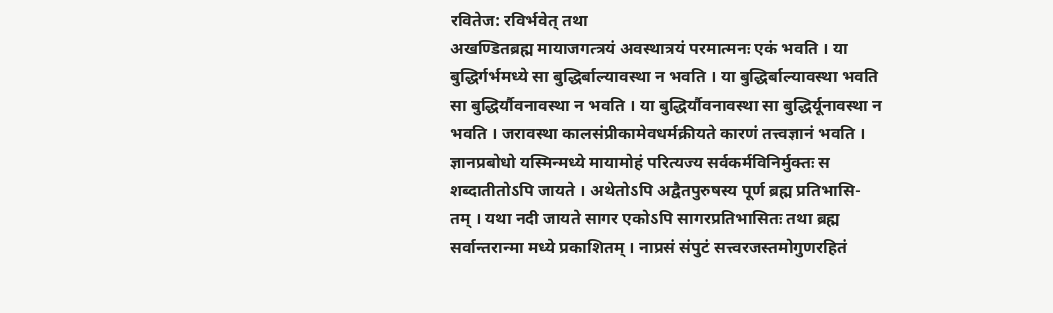रवितेज: रविर्भवेत् तथा
अखण्डितब्रह्म मायाजगत्त्रयं अवस्थात्रयं परमात्मनः एकं भवति । या
बुद्धिर्गर्भमध्ये सा बुद्धिर्बाल्यावस्था न भवति । या बुद्धिर्बाल्यावस्था भवति
सा बुद्धिर्यौवनावस्था न भवति । या बुद्धिर्यौवनावस्था सा बुद्धिर्यूनावस्था न
भवति । जरावस्था कालसंप्रीकामेवधर्मक्रीयते कारणं तत्त्वज्ञानं भवति ।
ज्ञानप्रबोधो यस्मिन्मध्ये मायामोहं परित्यज्य सर्वकर्मविनिर्मुक्तः स
शब्दातीतोऽपि जायते । अथेतोऽपि अद्वैतपुरुषस्य पूर्ण ब्रह्म प्रतिभासि-
तम् । यथा नदी जायते सागर एकोऽपि सागरप्रतिभासितः तथा ब्रह्म
सर्वान्तरान्मा मध्ये प्रकाशितम् । नाप्रसं संपुटं सत्त्वरजस्तमोगुणरहितं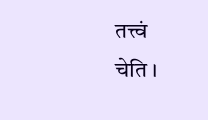तत्त्वं
चेति ।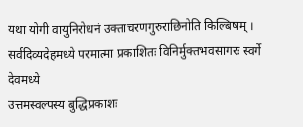यथा योगी वायुनिरोधनं उक्ताचरणगुरुराछिनोति किल्बिषम् ।
सर्वदिव्यदेहमध्ये परमात्मा प्रकाशितः विनिर्मुक्तभवसागरः स्वर्गे देवमध्ये
उत्तमस्वल्पस्य बुद्धिप्रकाशः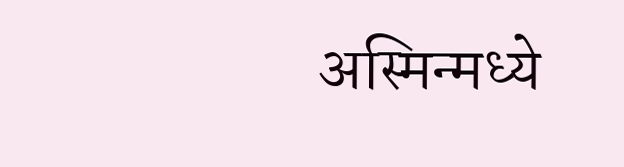अस्मिन्मध्ये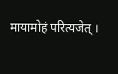मायामोहं परित्यजेत् ।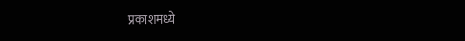प्रकाशमध्ये